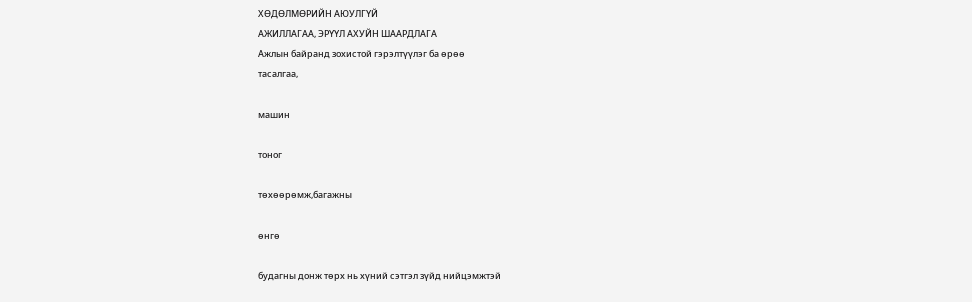ХӨДӨЛМӨРИЙН АЮУЛГҮЙ
АЖИЛЛАГАА, ЭРҮҮЛ АХУЙН ШААРДЛАГА
Ажлын байранд зохистой гэрэлтүүлэг ба өрөө
тасалгаа,

машин

тоног

төхөөрөмж,багажны

өнгө

будагны донж төрх нь хүний сэтгэл зүйд нийцэмжтэй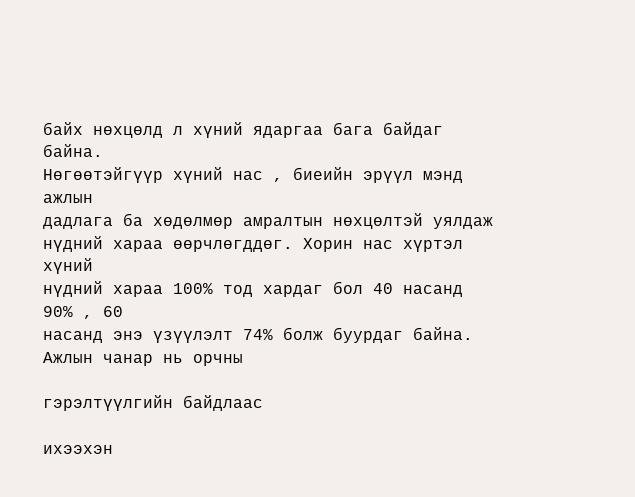байх нөхцөлд л хүний ядаргаа бага байдаг байна.
Нөгөөтэйгүүр хүний нас , биеийн эрүүл мэнд ажлын
дадлага ба хөдөлмөр амралтын нөхцөлтэй уялдаж
нүдний хараа өөрчлөгддөг. Хорин нас хүртэл хүний
нүдний хараа 100% тод хардаг бол 40 насанд 90% , 60
насанд энэ үзүүлэлт 74% болж буурдаг байна.
Ажлын чанар нь орчны

гэрэлтүүлгийн байдлаас

ихээхэн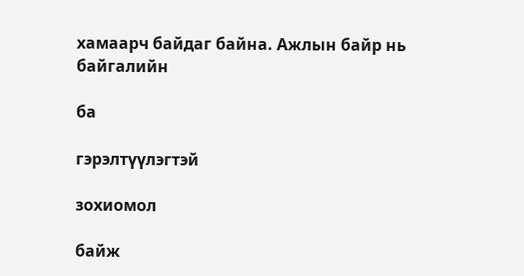хамаарч байдаг байна. Ажлын байр нь
байгалийн

ба

гэрэлтүүлэгтэй

зохиомол

байж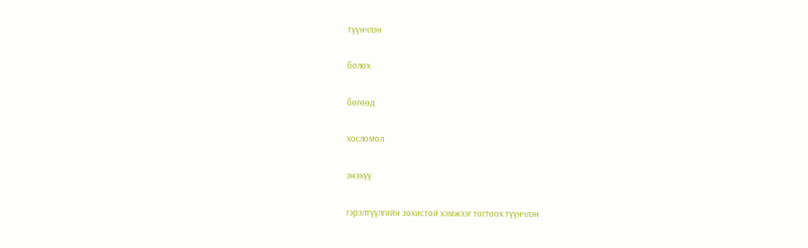түүнчлэн

болох

бөгөөд

хосломол

энэхүү

гэрэлтүүлгийн зохистой хэмжээг тогтоох түүнчлэн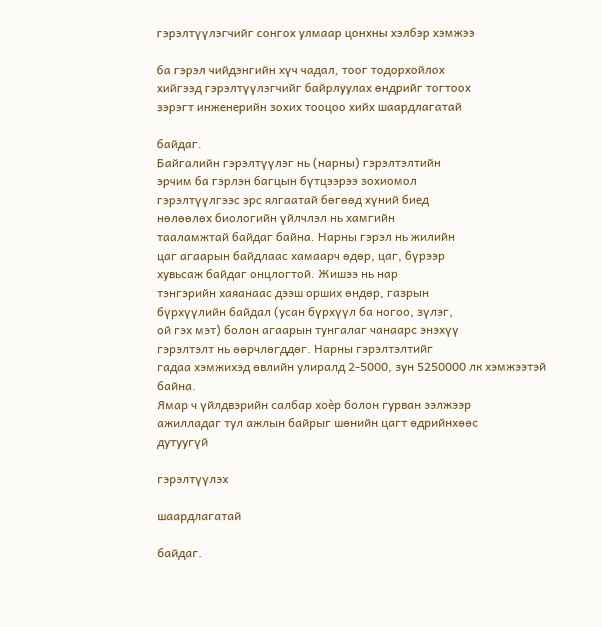гэрэлтүүлэгчийг сонгох улмаар цонхны хэлбэр хэмжээ

ба гэрэл чийдэнгийн хүч чадал, тоог тодорхойлох
хийгээд гэрэлтүүлэгчийг байрлуулах өндрийг тогтоох
зэрэгт инженерийн зохих тооцоо хийх шаардлагатай

байдаг.
Байгалийн гэрэлтүүлэг нь (нарны) гэрэлтэлтийн
эрчим ба гэрлэн багцын бүтцээрээ зохиомол
гэрэлтүүлгээс эрс ялгаатай бөгөөд хүний биед
нөлөөлөх биологийн үйлчлэл нь хамгийн
тааламжтай байдаг байна. Нарны гэрэл нь жилийн
цаг агаарын байдлаас хамаарч өдөр, цаг, бүрээр
хувьсаж байдаг онцлогтой. Жишээ нь нар
тэнгэрийн хаяанаас дээш орших өндөр, газрын
бүрхүүлийн байдал (усан бүрхүүл ба ногоо, зүлэг,
ой гэх мэт) болон агаарын тунгалаг чанаарс энэхүү
гэрэлтэлт нь өөрчлөгддөг. Нарны гэрэлтэлтийг
гадаа хэмжихэд өвлийн улиралд 2-5000, зун 5250000 лк хэмжээтэй байна.
Ямар ч үйлдвэрийн салбар хоѐр болон гурван ээлжээр
ажилладаг тул ажлын байрыг шөнийн цагт өдрийнхөөс
дутуугүй

гэрэлтүүлэх

шаардлагатай

байдаг.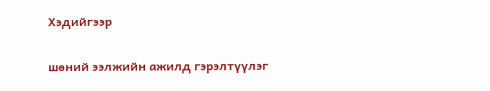Хэдийгээр

шөний ээлжийн ажилд гэрэлтүүлэг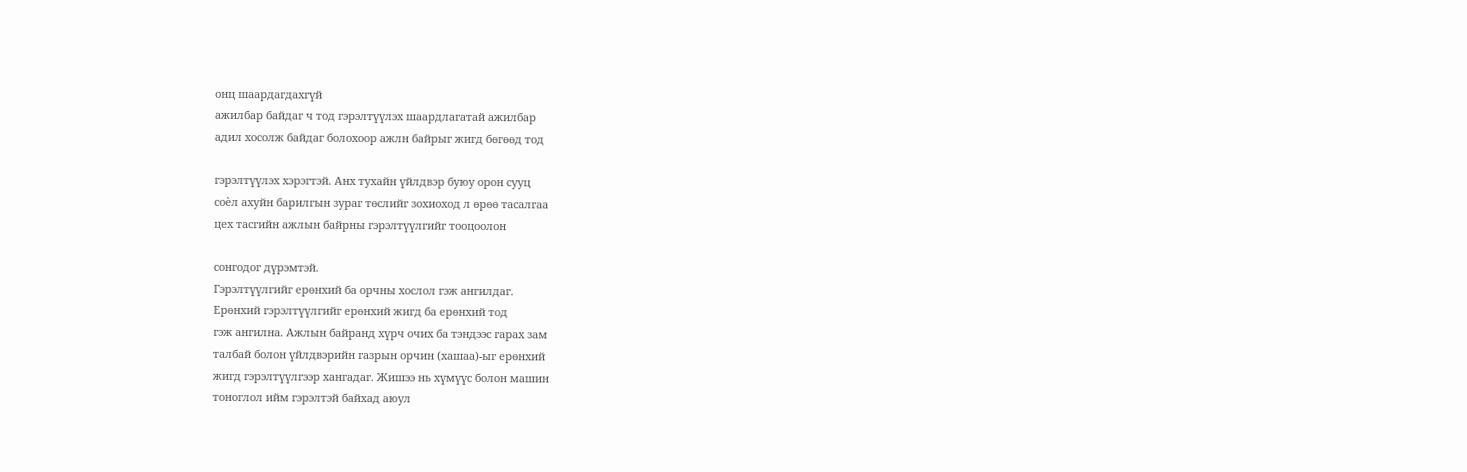онц шаардагдахгүй
ажилбар байдаг ч тод гэрэлтүүлэх шаардлагатай ажилбар
адил хосолж байдаг болохоор ажлн байрыг жигд бөгөөд тод

гэрэлтүүлэх хэрэгтэй. Анх тухайн үйлдвэр буюу орон сууц
соѐл ахуйн барилгын зураг төслийг зохиоход л өрөө тасалгаа
цех тасгийн ажлын байрны гэрэлтүүлгийг тооцоолон

сонгодог дүрэмтэй.
Гэрэлтүүлгийг ерөнхий ба орчны хослол гэж ангилдаг.
Ерөнхий гэрэлтүүлгийг ерөнхий жигд ба ерөнхий тод
гэж ангилна. Ажлын байранд хүрч очих ба тэндээс гарах зам
талбай болон үйлдвэрийн газрын орчин (хашаа)-ыг ерөнхий
жигд гэрэлтүүлгээр хангадаг. Жишээ нь хүмүүс болон машин
тоноглол ийм гэрэлтэй байхад аюул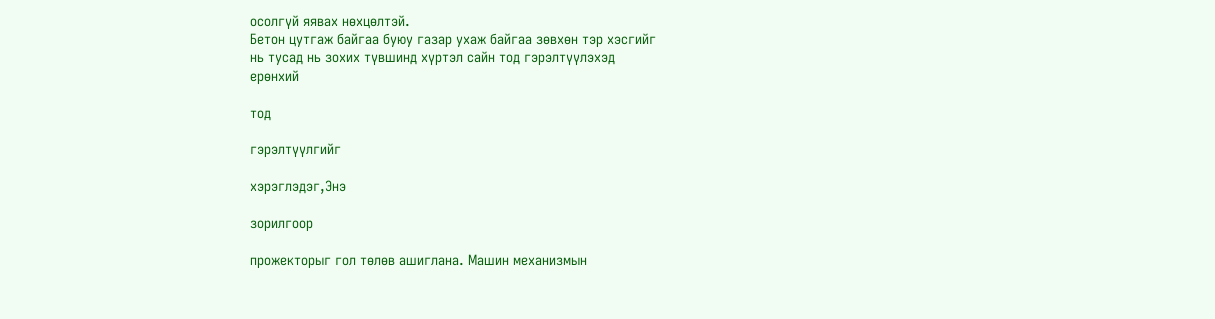осолгүй яявах нөхцөлтэй.
Бетон цутгаж байгаа буюу газар ухаж байгаа зөвхөн тэр хэсгийг
нь тусад нь зохих түвшинд хүртэл сайн тод гэрэлтүүлэхэд
ерөнхий

тод

гэрэлтүүлгийг

хэрэглэдэг,Энэ

зорилгоор

прожекторыг гол төлөв ашиглана. Машин механизмын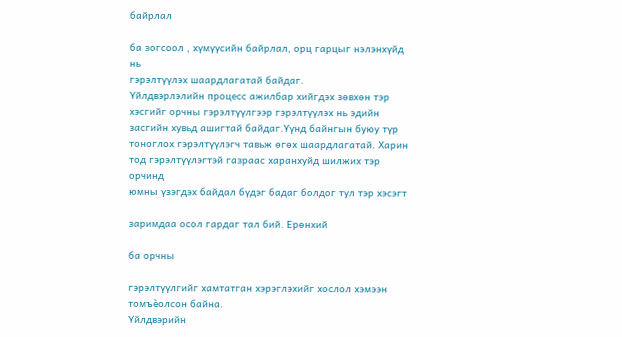байрлал

ба зогсоол , хүмүүсийн байрлал, орц гарцыг нэлэнхүйд нь
гэрэлтүүлэх шаардлагатай байдаг.
Үйлдвэрлэлийн процесс ажилбар хийгдэх зөвхөн тэр
хэсгийг орчны гэрэлтүүлгээр гэрэлтүүлэх нь эдийн
засгийн хувьд ашигтай байдаг.Үүнд байнгын буюу түр
тоноглох гэрэлтүүлэгч тавьж өгөх шаардлагатай. Харин
тод гэрэлтүүлэгтэй газраас харанхуйд шилжих тэр орчинд
юмны үзэгдэх байдал бүдэг бадаг болдог тул тэр хэсэгт

заримдаа осол гардаг тал бий. Ерөнхий

ба орчны

гэрэлтүүлгийг хамтатган хэрэглэхийг хослол хэмээн
томъѐолсон байна.
Үйлдвэрийн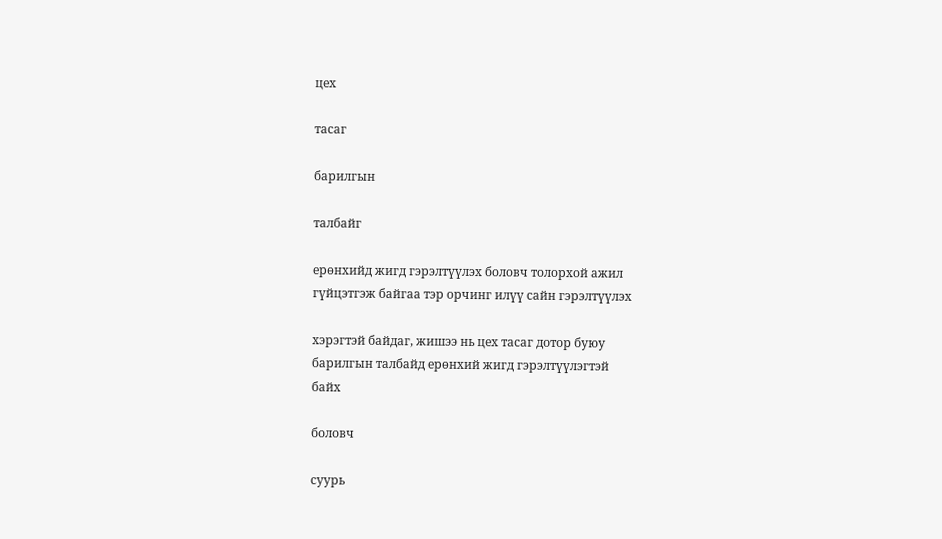цех

тасаг

барилгын

талбайг

ерөнхийд жигд гэрэлтүүлэх боловч толорхой ажил
гүйцэтгэж байгаа тэр орчинг илүү сайн гэрэлтүүлэх

хэрэгтэй байдаг, жишээ нь цех тасаг дотор буюу
барилгын талбайд ерөнхий жигд гэрэлтүүлэгтэй
байх

боловч

суурь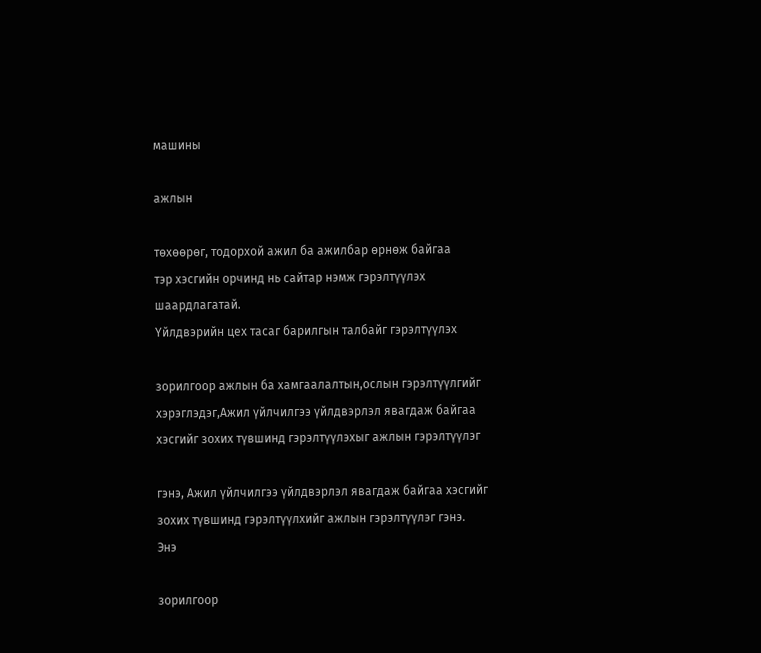машины

ажлын

төхөөрөг, тодорхой ажил ба ажилбар өрнөж байгаа
тэр хэсгийн орчинд нь сайтар нэмж гэрэлтүүлэх
шаардлагатай.
Үйлдвэрийн цех тасаг барилгын талбайг гэрэлтүүлэх

зорилгоор ажлын ба хамгаалалтын,ослын гэрэлтүүлгийг
хэрэглэдэг,Ажил үйлчилгээ үйлдвэрлэл явагдаж байгаа
хэсгийг зохих түвшинд гэрэлтүүлэхыг ажлын гэрэлтүүлэг

гэнэ, Ажил үйлчилгээ үйлдвэрлэл явагдаж байгаа хэсгийг
зохих түвшинд гэрэлтүүлхийг ажлын гэрэлтүүлэг гэнэ.
Энэ

зорилгоор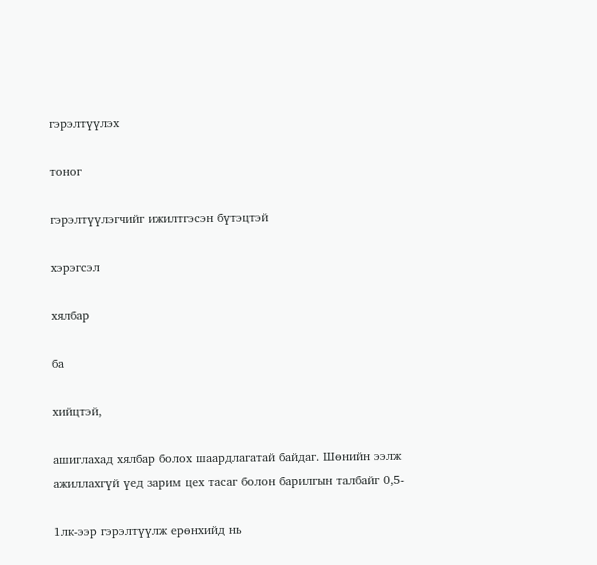гэрэлтүүлэх

тоног

гэрэлтүүлэгчийг ижилтгэсэн бүтэцтэй

хэрэгсэл

хялбар

ба

хийцтэй,

ашиглахад хялбар болох шаардлагатай байдаг. Шөнийн ээлж
ажиллахгүй үед зарим цех тасаг болон барилгын талбайг 0,5-

1лк-ээр гэрэлтүүлж ерөнхийд нь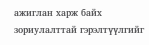ажиглан харж байх
зориулалттай гэрэлтүүлгийг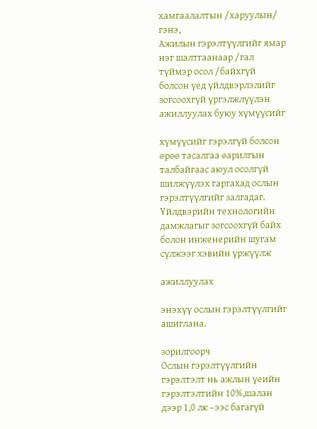хамгаалалтын /харуулын/ гэнэ,
Ажилын гэрэлтүүлгийг ямар нэг шалтгаанаар /гал
түймэр осол /байхгүй болсон үед үйлдвэрлэлийг
зогсоохгүй үргэлжлүүлэн ажиллуулах буюу хүмүүсийг

хүмүүсийг гэрэлгүй болсон өрөө тасалгаа өарилгын
талбайгаас аюул осолгүй шилжүүлэх гаргахад ослын
гэрэлтүүлгийг залгадаг. Үйлдвэрийн технологийн
дамжлагыг зогсоохгүй байх болон инженерийн шугам
сүлжээг хэвийн үржүүлж

ажиллуулах

энэхүү ослын гэрэлтүүлгийг ашиглана.

зорилгоорч
Ослын гэрэлтүүлгийн гэрэлтэлт нь ажлын үеийн
гэрэлтэлтийн 10%,шалан дээр 1,0 лк –ээс багагүй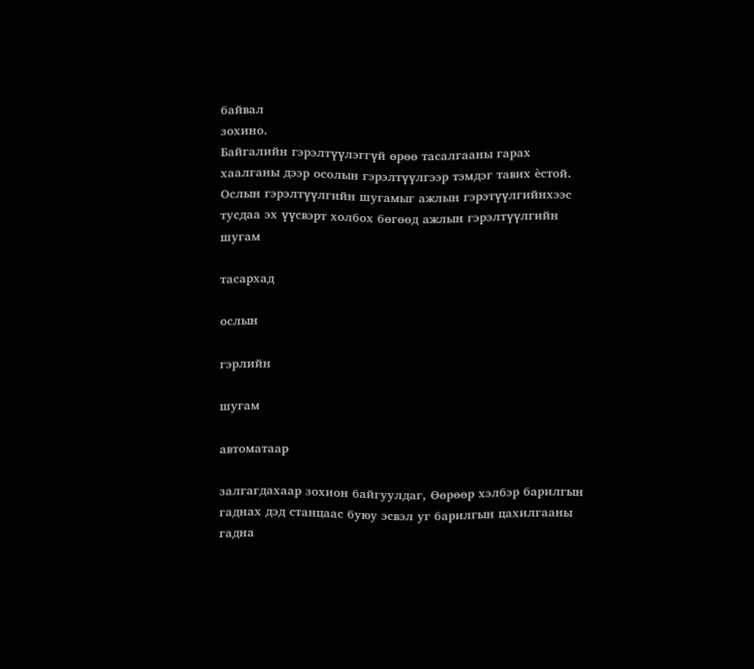байвал
зохино.
Байгалийн гэрэлтүүлэггүй өрөө тасалгааны гарах
хаалганы дээр осолын гэрэлтүүлгээр тэмдэг тавих ѐстой.
Ослын гэрэлтүүлгийн шугамыг ажлын гэрэтүүлгийнхээс
тусдаа эх үүсвэрт холбох бөгөөд ажлын гэрэлтүүлгийн
шугам

тасархад

ослын

гэрлийн

шугам

автоматаар

залгагдахаар зохион байгуулдаг, Өөрөөр хэлбэр барилгын
гаднах дэд станцаас буюу эсвэл уг барилгын цахилгааны
гадна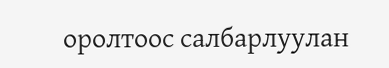оролтоос салбарлуулан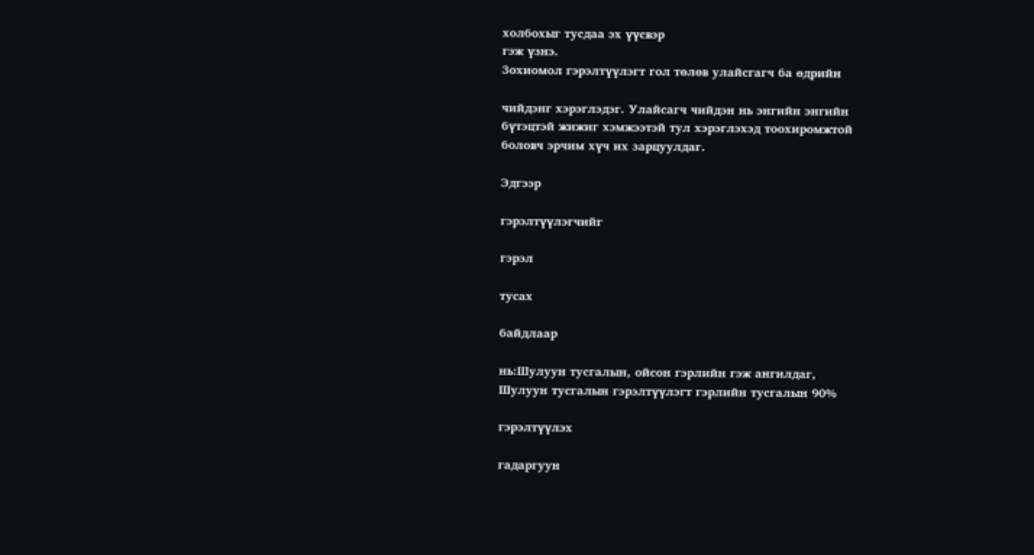холбохыг тусдаа эх үүсвэр
гэж үзнэ.
Зохиомол гэрэлтүүлэгт гол төлөв улайсгагч ба өдрийн

чийдэнг хэрэглэдэг. Улайсагч чийдэн нь энгийн энгийн
бүтэцтэй жижиг хэмжээтэй тул хэрэглэхэд тоохиромжтой
боловч эрчим хүч их зарцуулдаг.

Эдгээр

гэрэлтүүлэгчийг

гэрэл

тусах

байдлаар

нь:Шулуун тусгалын, ойсон гэрлийн гэж ангилдаг,
Шулуун тусгалын гэрэлтүүлэгт гэрлийн тусгалын 90%

гэрэлтүүлэх

гадаргуун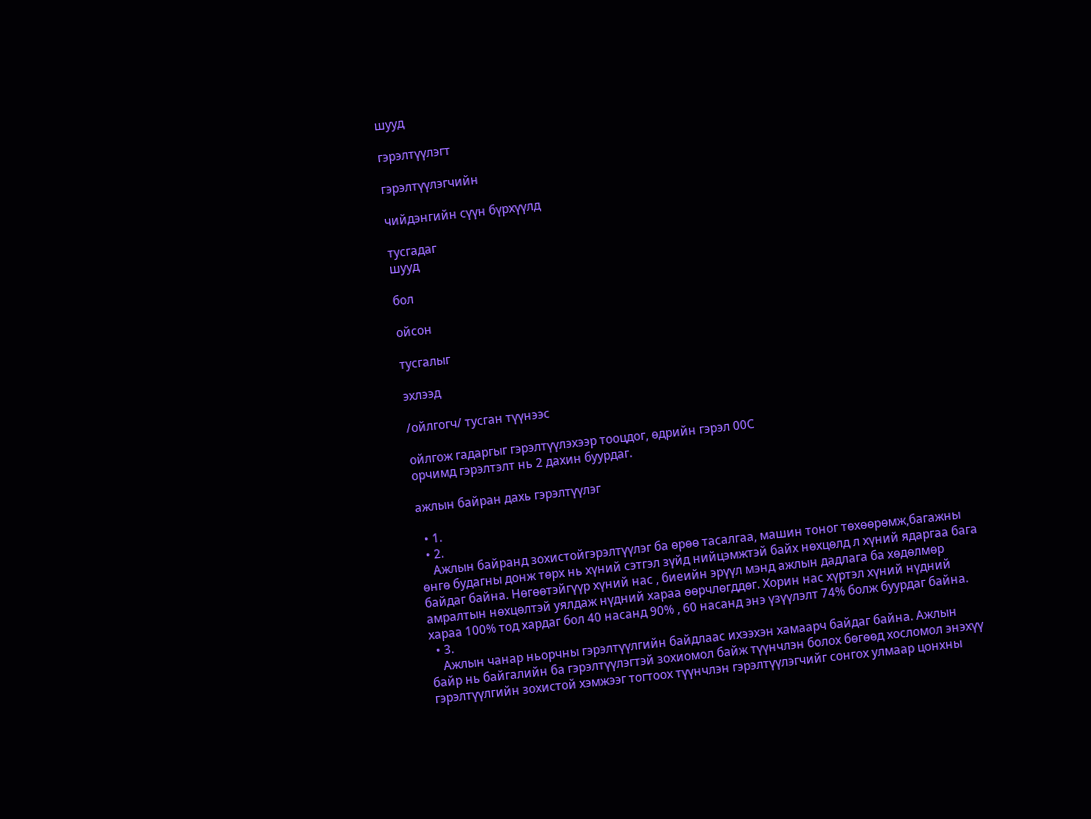шууд

гэрэлтүүлэгт

гэрэлтүүлэгчийн

чийдэнгийн сүүн бүрхүүлд

тусгадаг
шууд

бол

ойсон

тусгалыг

эхлээд

/ойлгогч/ тусган түүнээс

ойлгож гадаргыг гэрэлтүүлэхээр тооцдог, өдрийн гэрэл 00С
орчимд гэрэлтэлт нь 2 дахин буурдаг.

ажлын байран дахь гэрэлтүүлэг

  • 1.
  • 2.
    Ажлын байранд зохистойгэрэлтүүлэг ба өрөө тасалгаа, машин тоног төхөөрөмж,багажны өнгө будагны донж төрх нь хүний сэтгэл зүйд нийцэмжтэй байх нөхцөлд л хүний ядаргаа бага байдаг байна. Нөгөөтэйгүүр хүний нас , биеийн эрүүл мэнд ажлын дадлага ба хөдөлмөр амралтын нөхцөлтэй уялдаж нүдний хараа өөрчлөгддөг. Хорин нас хүртэл хүний нүдний хараа 100% тод хардаг бол 40 насанд 90% , 60 насанд энэ үзүүлэлт 74% болж буурдаг байна.
  • 3.
    Ажлын чанар ньорчны гэрэлтүүлгийн байдлаас ихээхэн хамаарч байдаг байна. Ажлын байр нь байгалийн ба гэрэлтүүлэгтэй зохиомол байж түүнчлэн болох бөгөөд хосломол энэхүү гэрэлтүүлгийн зохистой хэмжээг тогтоох түүнчлэн гэрэлтүүлэгчийг сонгох улмаар цонхны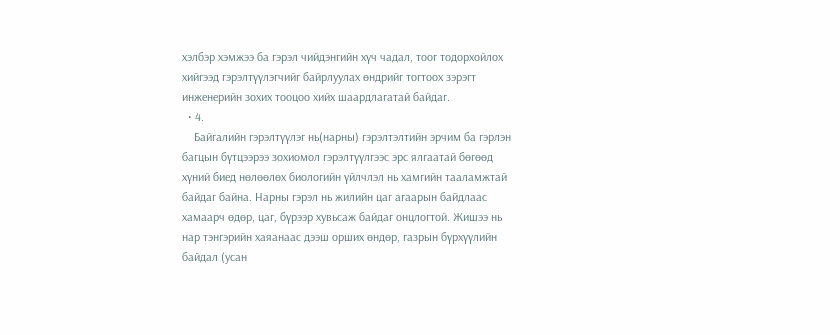хэлбэр хэмжээ ба гэрэл чийдэнгийн хүч чадал, тоог тодорхойлох хийгээд гэрэлтүүлэгчийг байрлуулах өндрийг тогтоох зэрэгт инженерийн зохих тооцоо хийх шаардлагатай байдаг.
  • 4.
    Байгалийн гэрэлтүүлэг нь(нарны) гэрэлтэлтийн эрчим ба гэрлэн багцын бүтцээрээ зохиомол гэрэлтүүлгээс эрс ялгаатай бөгөөд хүний биед нөлөөлөх биологийн үйлчлэл нь хамгийн тааламжтай байдаг байна. Нарны гэрэл нь жилийн цаг агаарын байдлаас хамаарч өдөр, цаг, бүрээр хувьсаж байдаг онцлогтой. Жишээ нь нар тэнгэрийн хаяанаас дээш орших өндөр, газрын бүрхүүлийн байдал (усан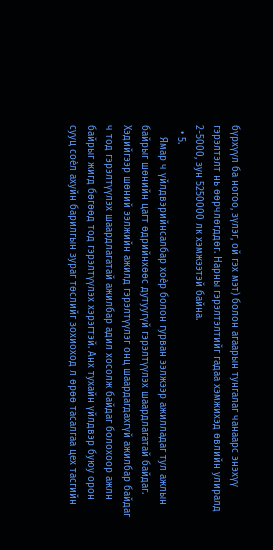бүрхүүл ба ногоо, зүлэг, ой гэх мэт) болон агаарын тунгалаг чанаарс энэхүү гэрэлтэлт нь өөрчлөгддөг. Нарны гэрэлтэлтийг гадаа хэмжихэд өвлийн улиралд 2-5000, зун 5250000 лк хэмжээтэй байна.
  • 5.
    Ямар ч үйлдвэрийнсалбар хоѐр болон гурван ээлжээр ажилладаг тул ажлын байрыг шөнийн цагт өдрийнхөөс дутуугүй гэрэлтүүлэх шаардлагатай байдаг. Хэдийгээр шөний ээлжийн ажилд гэрэлтүүлэг онц шаардагдахгүй ажилбар байдаг ч тод гэрэлтүүлэх шаардлагатай ажилбар адил хосолж байдаг болохоор ажлн байрыг жигд бөгөөд тод гэрэлтүүлэх хэрэгтэй. Анх тухайн үйлдвэр буюу орон сууц соѐл ахуйн барилгын зураг төслийг зохиоход л өрөө тасалгаа цех тасгийн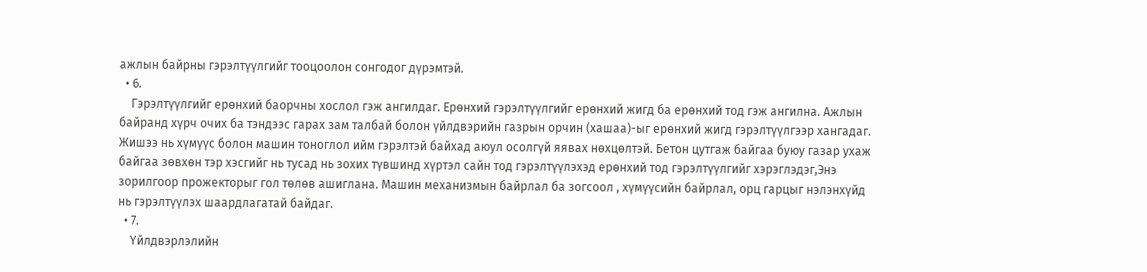ажлын байрны гэрэлтүүлгийг тооцоолон сонгодог дүрэмтэй.
  • 6.
    Гэрэлтүүлгийг ерөнхий баорчны хослол гэж ангилдаг. Ерөнхий гэрэлтүүлгийг ерөнхий жигд ба ерөнхий тод гэж ангилна. Ажлын байранд хүрч очих ба тэндээс гарах зам талбай болон үйлдвэрийн газрын орчин (хашаа)-ыг ерөнхий жигд гэрэлтүүлгээр хангадаг. Жишээ нь хүмүүс болон машин тоноглол ийм гэрэлтэй байхад аюул осолгүй яявах нөхцөлтэй. Бетон цутгаж байгаа буюу газар ухаж байгаа зөвхөн тэр хэсгийг нь тусад нь зохих түвшинд хүртэл сайн тод гэрэлтүүлэхэд ерөнхий тод гэрэлтүүлгийг хэрэглэдэг,Энэ зорилгоор прожекторыг гол төлөв ашиглана. Машин механизмын байрлал ба зогсоол , хүмүүсийн байрлал, орц гарцыг нэлэнхүйд нь гэрэлтүүлэх шаардлагатай байдаг.
  • 7.
    Үйлдвэрлэлийн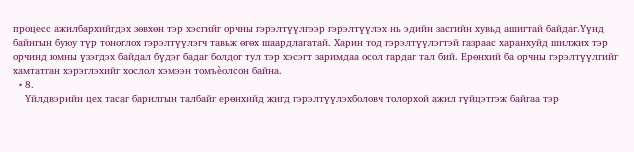процесс ажилбархийгдэх зөвхөн тэр хэсгийг орчны гэрэлтүүлгээр гэрэлтүүлэх нь эдийн засгийн хувьд ашигтай байдаг.Үүнд байнгын буюу түр тоноглох гэрэлтүүлэгч тавьж өгөх шаардлагатай. Харин тод гэрэлтүүлэгтэй газраас харанхуйд шилжих тэр орчинд юмны үзэгдэх байдал бүдэг бадаг болдог тул тэр хэсэгт заримдаа осол гардаг тал бий. Ерөнхий ба орчны гэрэлтүүлгийг хамтатган хэрэглэхийг хослол хэмээн томъѐолсон байна.
  • 8.
    Үйлдвэрийн цех тасаг барилгын талбайг ерөнхийд жигд гэрэлтүүлэхболовч толорхой ажил гүйцэтгэж байгаа тэр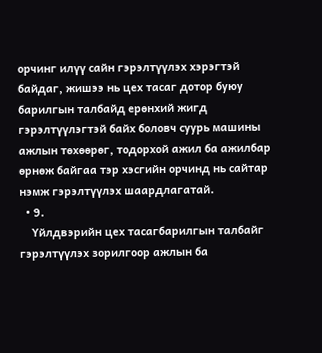орчинг илүү сайн гэрэлтүүлэх хэрэгтэй байдаг, жишээ нь цех тасаг дотор буюу барилгын талбайд ерөнхий жигд гэрэлтүүлэгтэй байх боловч суурь машины ажлын төхөөрөг, тодорхой ажил ба ажилбар өрнөж байгаа тэр хэсгийн орчинд нь сайтар нэмж гэрэлтүүлэх шаардлагатай.
  • 9.
    Үйлдвэрийн цех тасагбарилгын талбайг гэрэлтүүлэх зорилгоор ажлын ба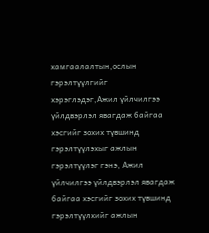хамгаалалтын,ослын гэрэлтүүлгийг хэрэглэдэг,Ажил үйлчилгээ үйлдвэрлэл явагдаж байгаа хэсгийг зохих түвшинд гэрэлтүүлэхыг ажлын гэрэлтүүлэг гэнэ, Ажил үйлчилгээ үйлдвэрлэл явагдаж байгаа хэсгийг зохих түвшинд гэрэлтүүлхийг ажлын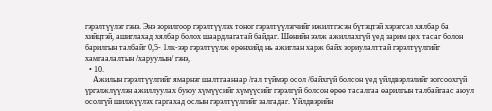гэрэлтүүлэг гэнэ. Энэ зорилгоор гэрэлтүүлэх тоног гэрэлтүүлэгчийг ижилтгэсэн бүтэцтэй хэрэгсэл хялбар ба хийцтэй, ашиглахад хялбар болох шаардлагатай байдаг. Шөнийн ээлж ажиллахгүй үед зарим цех тасаг болон барилгын талбайг 0,5- 1лк-ээр гэрэлтүүлж ерөнхийд нь ажиглан харж байх зориулалттай гэрэлтүүлгийг хамгаалалтын /харуулын/ гэнэ,
  • 10.
    Ажилын гэрэлтүүлгийг ямарнэг шалтгаанаар /гал түймэр осол /байхгүй болсон үед үйлдвэрлэлийг зогсоохгүй үргэлжлүүлэн ажиллуулах буюу хүмүүсийг хүмүүсийг гэрэлгүй болсон өрөө тасалгаа өарилгын талбайгаас аюул осолгүй шилжүүлэх гаргахад ослын гэрэлтүүлгийг залгадаг. Үйлдвэрийн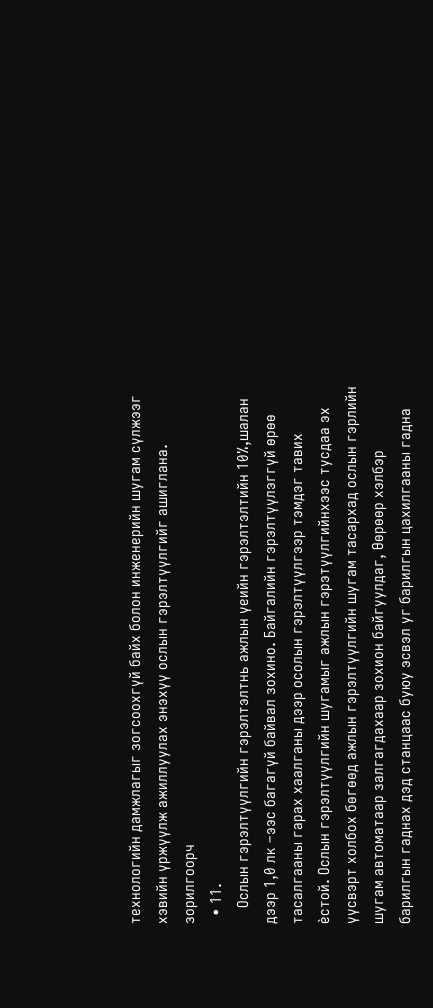технологийн дамжлагыг зогсоохгүй байх болон инженерийн шугам сүлжээг хэвийн үржүүлж ажиллуулах энэхүү ослын гэрэлтүүлгийг ашиглана. зорилгоорч
  • 11.
    Ослын гэрэлтүүлгийн гэрэлтэлтнь ажлын үеийн гэрэлтэлтийн 10%,шалан дээр 1,0 лк –ээс багагүй байвал зохино. Байгалийн гэрэлтүүлэггүй өрөө тасалгааны гарах хаалганы дээр осолын гэрэлтүүлгээр тэмдэг тавих ѐстой. Ослын гэрэлтүүлгийн шугамыг ажлын гэрэтүүлгийнхээс тусдаа эх үүсвэрт холбох бөгөөд ажлын гэрэлтүүлгийн шугам тасархад ослын гэрлийн шугам автоматаар залгагдахаар зохион байгуулдаг, Өөрөөр хэлбэр барилгын гаднах дэд станцаас буюу эсвэл уг барилгын цахилгааны гадна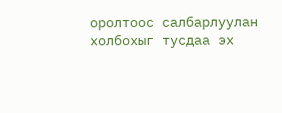оролтоос салбарлуулан холбохыг тусдаа эх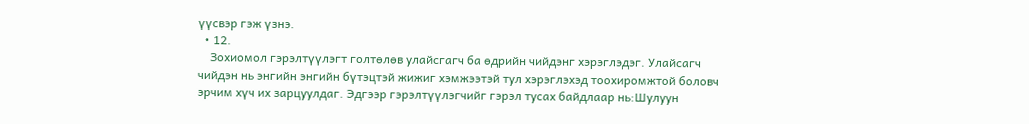үүсвэр гэж үзнэ.
  • 12.
    Зохиомол гэрэлтүүлэгт голтөлөв улайсгагч ба өдрийн чийдэнг хэрэглэдэг. Улайсагч чийдэн нь энгийн энгийн бүтэцтэй жижиг хэмжээтэй тул хэрэглэхэд тоохиромжтой боловч эрчим хүч их зарцуулдаг. Эдгээр гэрэлтүүлэгчийг гэрэл тусах байдлаар нь:Шулуун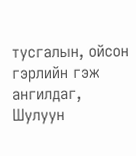тусгалын, ойсон гэрлийн гэж ангилдаг, Шулуун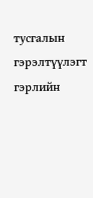тусгалын гэрэлтүүлэгт гэрлийн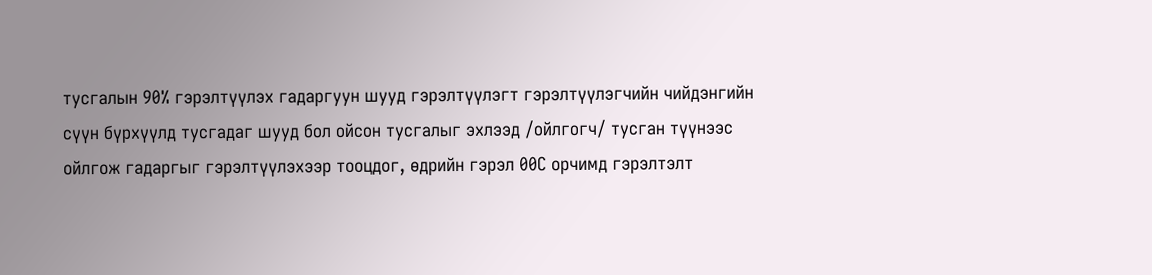тусгалын 90% гэрэлтүүлэх гадаргуун шууд гэрэлтүүлэгт гэрэлтүүлэгчийн чийдэнгийн сүүн бүрхүүлд тусгадаг шууд бол ойсон тусгалыг эхлээд /ойлгогч/ тусган түүнээс ойлгож гадаргыг гэрэлтүүлэхээр тооцдог, өдрийн гэрэл 00С орчимд гэрэлтэлт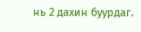нь 2 дахин буурдаг.